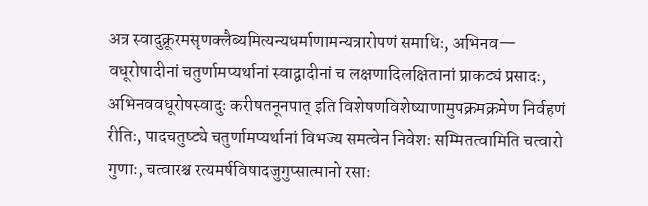अत्र स्वादुक्रूरमसृणक्लैब्यमित्यन्यधर्माणामन्यत्रारोपणं समाधिः, अभिनव— वधूरोषादीनां चतुर्णामप्यर्थानां स्वाद्वादीनां च लक्षणादिलक्षितानां प्राकट्यं प्रसादः, अभिनववधूरोषस्वादुः करीषतनूनपात् इति विशेषणविशेष्याणामुपक्रमक्रमेण निर्वहणं रीतिः, पादचतुष्ट्ये चतुर्णामप्यर्थानां विभज्य समत्वेन निवेशः सम्मितत्वामिति चत्वारो गुणाः, चत्वारश्च रत्यमर्षविषादजुगुप्सात्मानो रसाः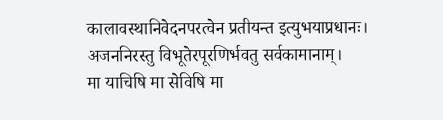कालावस्थानिवेदनपरत्वेन प्रतीयन्त इत्युभयाप्रधानः।
अजननिरस्तु विभूतेरपूरणिर्भवतु सर्वकामानाम्।
मा याचिषि मा सेविषि मा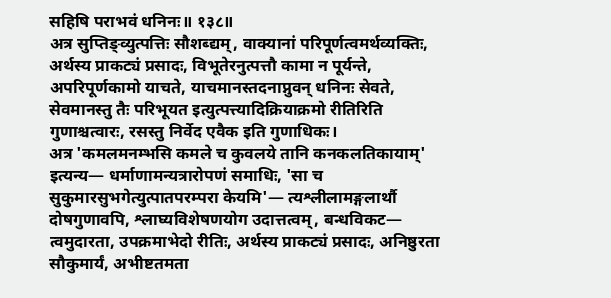सहिषि पराभवं धनिनः॥ १३८॥
अत्र सुप्तिङ्व्युत्पत्तिः सौशब्द्यम्, वाक्यानां परिपूर्णत्वमर्थव्यक्तिः, अर्थस्य प्राकट्यं प्रसादः, विभूतेरनुत्पत्तौ कामा न पूर्यन्ते, अपरिपूर्णकामो याचते, याचमानस्तदनाप्नुवन् धनिनः सेवते, सेवमानस्तु तैः परिभूयत इत्युत्पत्त्यादिक्रियाक्रमो रीतिरिति गुणाश्चत्वारः, रसस्तु निर्वेद एवैक इति गुणाधिकः।
अत्र 'कमलमनम्भसि कमले च कुवलये तानि कनकलतिकायाम्' इत्यन्य— धर्माणामन्यत्रारोपणं समाधिः, 'सा च सुकुमारसुभगेत्युत्पातपरम्परा केयमि'— त्यश्लीलामङ्गलार्थौ दोषगुणावपि, श्लाघ्यविशेषणयोग उदात्तत्वम्, बन्धविकट— त्वमुदारता, उपक्रमाभेदो रीतिः, अर्थस्य प्राकट्यं प्रसादः, अनिष्ठुरता सौकुमार्यं, अभीष्टतमता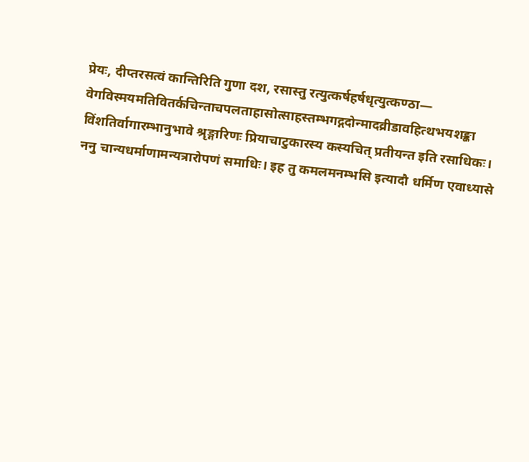प्रेयः, दीप्तरसत्वं कान्तिरिति गुणा दश, रसास्तु रत्युत्कर्षहर्षधृत्युत्कण्ठा— वेगविस्मयमतिवितर्कचिन्ताचपलताहासोत्साहस्तम्भगद्गदोन्मादव्रीडावहित्थभयशङ्का विंशतिर्वागारम्भानुभावे श्रृङ्गारिणः प्रियाचाटुकारस्य कस्यचित् प्रतीयन्त इति रसाधिकः।
ननु चान्यधर्माणामन्यत्रारोपणं समाधिः। इह तु कमलमनम्भसि इत्यादौ धर्मिण एवाध्यासे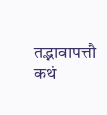तद्भावापत्तौ कथं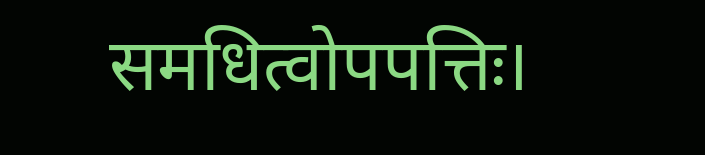समधित्वोपपत्तिः।